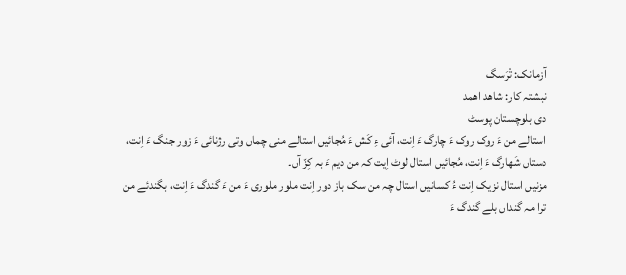آزمانک: تْرَسگ
نبشتہ کار: شاھد اھمد
دی بلوچستان پوسٹ
استالے من ءَ روک روک ءَ چارگ ءَ اِنت، آئی ءِ کَش ءَ مُجائیں استالے منی چماں وتی رژنائی ءَ زور جنگ ءَ اِنت، دستاں شَھارگ ءَ اِنت، مُجائیں استال لوٹ اِیت کہ من دیم ءَ بہ کِزّ آں۔
مزنیں استال نزیک اِنت ءُ کسانیں استال چہ من سک باز دور اِنت ملور ملوری ءَ من ءَ گندگ ءَ اِنت، بگندئے من ترا مہ گنداں بلے گندگ ءَ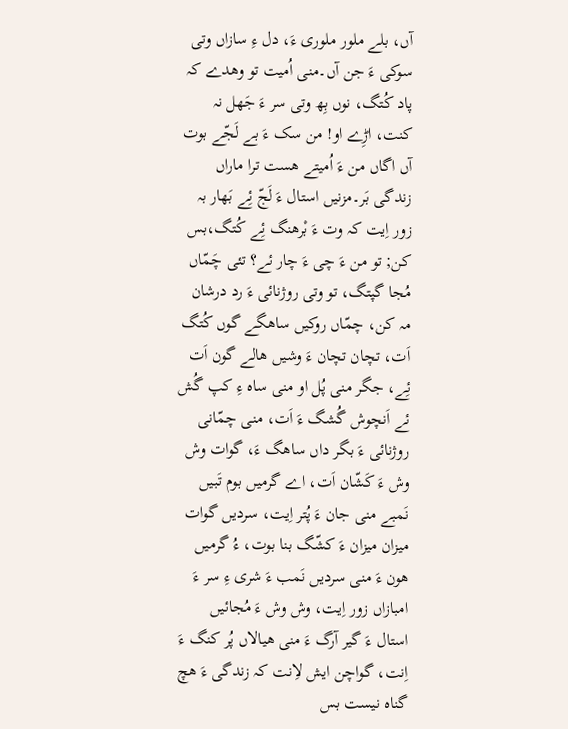آں، بلے ملور ملوری ءَ، دل ءِ سازاں وتی سوکی ءَ جن آں۔منی اُمیت تو وھدے کہ پاد کُتگ، نوں بِھ وتی سر ءَ جَھل نہ کنت، اڑِے او! من سک ءَ بے لَجّے بوت آں اگاں من ءَ اُمیتے ھست ترا ماراں زندگی بَر۔مزنیں استال ءَ لَجّ ئِے بَھار بہ زور اِیت کہ وت ءَ بْرھنگ ئِے کُتگ،بس کن; تو من ءَ چی ءَ چار ئے؟ تئی چَمّاں مُجا گپتگ، تو وتی روژنائی ءَ رد درشان مہ کن، چمّاں روکیں ساھگے گوں کُتگ اَت، تچان تچان ءَ وشیں ھالے گون اَت ئِے، جگر منی پُل او منی ساہ ءِ کپ گُش ئے اَنچوش گُشگ ءَ اَت، منی چمّانی روژنائی ءَ بگر داں ساھگ ءَ، گوات وش وش ءَ کَشّان اَت، اے گرمیں بوم تَبیں نَمبے منی جان ءَ پُتر اِیت، سردیں گوات میزان میزان ءَ کشّگ بنا بوت، ءُ گرمیں ھون ءَ منی سردیں نَمب ءَ شری ءِ سر ءَ امبازاں زور اِیت، وش وش ءَ مُجائیں استال ءَ گیر آرگ ءَ منی ھیالاں پُر کنگ ءَ اِنت، گواچن ایش لاِنت کہ زندگی ءَ ھچ گناہ نیست بس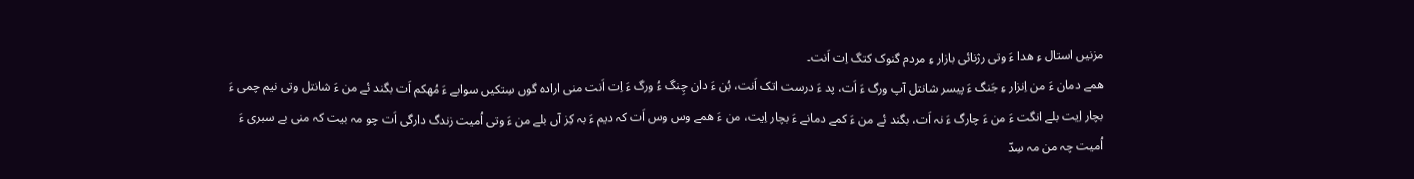مزنیں استال ءِ ھدا ءَ وتی رژنائی بازار ءِ مردم گنوک کتگ اِت اَنت۔
ھمے دمان ءَ من اِنزار ءِ جَنگ ءَ پیسر شانتل آپ ورگ ءَ اَت، پد ءَ درست اتک اَنت، بُن ءَ دان چِنگ ءُ ورگ ءَ اِت اَنت منی ارادہ گوں سِتکیں سوابے ءَ مُھکم اَت بگند ئے من ءَ شانتل وتی نیم چمی ءَ بچار اِیت بلے انگت ءَ من ءَ چارگ ءَ نہ اَت، بگند ئے من ءَ کمے دمانے ءَ بچار اِیت، من ءَ ھمے وس وس اَت کہ دیم ءَ بہ کِز آں بلے من ءَ وتی اُمیت زندگ دارگی اَت چو مہ بیت کہ منی بے سبری ءَ اُمیت چہ من مہ سِدّ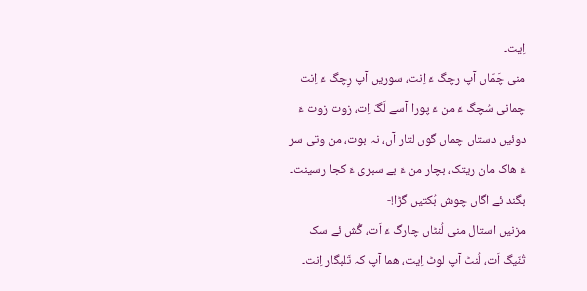اِیت۔
منی چَمّاں آپ رچگ ءَ اِنت، سوریں آپ رِچگ ءَ اِنت چمانی سُچگ ءَ من ءَ پورا آسے لَگّ اِت، زوت زوت ءَ دوئیں دستاں چماں گوں لتار آں، نہ بوت، من وتی سر ءَ ھاک مان ریتک، بچار من ءَ بے سبری ءَ کجا رسینت۔ بگند ئے اگاں چوش بُکتیں گڑا!-
مزنیں استال منی لُنٹاں چارگ ءَ اَت، گُش ئے سک تُنّیگ اَت، لُنٹ آپ لوٹ اِیت، ھما آپ کہ تَلبگار اِنت۔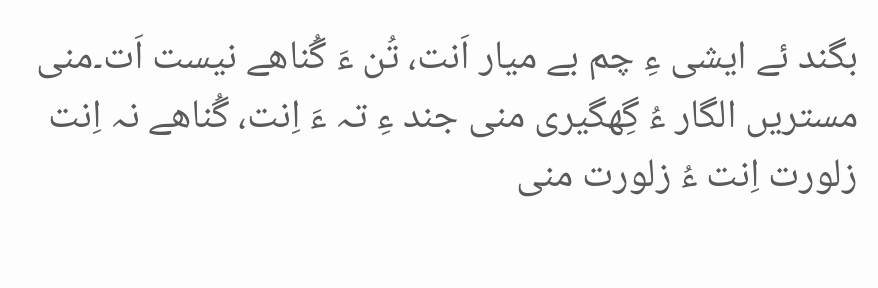بگند ئے ایشی ءِ چم بے میار اَنت، تُن ءَ گُناھے نیست اَت۔منی مستریں الگار ءُ گِھگیری منی جند ءِ تہ ءَ اِنت، گُناھے نہ اِنت زلورت اِنت ءُ زلورت منی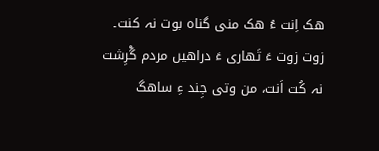ھک اِنت ءُ ھک منی گناہ بوت نہ کنت۔
زوت زوت ءَ تَھاری ءَ دراھیں مردم گْرِشت نہ کُت اَنت، من وتی جِند ءِ ساھگ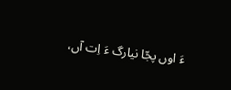ءَ اوں پجّا نیارگ ءَ اِت آں،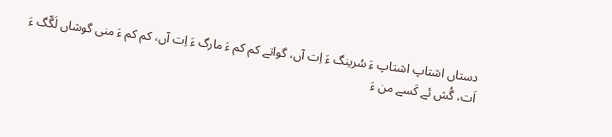دستاں اشتاپ اشتاپ ءَ سُرینگ ءَ اِت آں، گواتے کم کم ءَ مارگ ءَ اِت آں، کم کم ءَ منی گوشاں لَگّگ ءَ اَت، گُش ئے کَسے من ءَ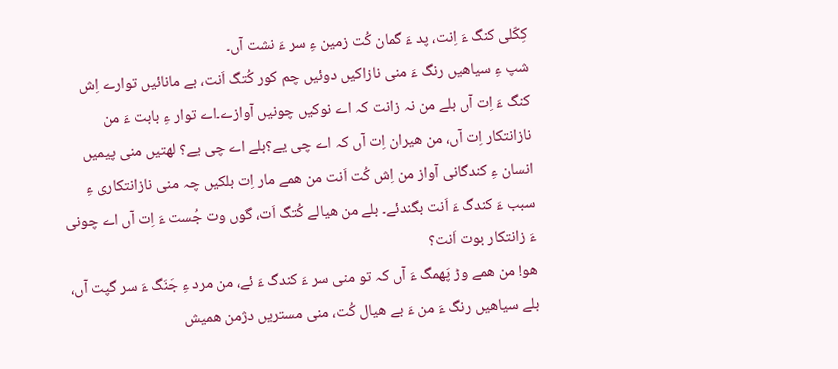کِکّلی کنگ ءَ اِنت، پد ءَ گمان کُت زمین ءِ سر ءَ نشت آں۔
شپ ءِ سیاھیں رنگ ءَ منی نازاکیں دوئیں چم کور کُتگ اَنت، بے مانائیں توارے اِش کنگ ءَ اِت آں بلے من نہ زانت کہ اے نوکیں چونیں آوازے۔اے توار ءِ بابت ءَ من نازانتکار اِت آں، من ھیران اِت آں کہ اے چی یے؟بلے اے چی یے؟ لھتیں منی پیمیں انسان ءِ کندگانی آواز من اِش کُت اَنت من ھمے مار اِت بلکیں چہ منی نازانتکاری ءِ سبب ءَ کندگ ءَ اَنت بگندئے۔ بلے من ھیالے کُتگ اَت، گوں وت جُست ءَ اِت آں اے چونی ءَ زانتکار بوت اَنت؟
ھو! من ھمے وڑ پَھمگ ءَ آں کہ تو منی سر ءَ کندگ ءَ ئے، من مرد ءِ جَنَگ ءَ سر گپت آں، بلے سیاھیں رنگ ءَ من ءَ بے ھیال کُت، منی مستریں دژمن ھمیش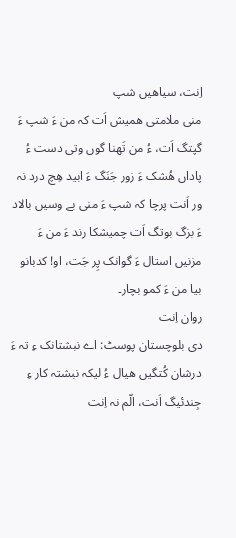اِنت، سیاھیں شپ
منی ملامتی ھمیش اَت کہ من ءَ شپ ءَ گپتگ اَت، ءُ من تَھنا گوں وتی دست ءُ پاداں ھُشک ءَ زور جَنَگ ءَ ابید ھِچ درد نہ ور اَنت پرچا کہ شپ ءَ منی بے وسیں بالاد ءَ بزگ بوتگ اَت چمیشکا رند ءَ من ءَ مزنیں استال ءَ گوانک پِر جَت، او! کدبانو بیا من ءَ کمو بچار۔
روان اِنت
دی بلوچستان پوسٹ: اے نبشتانک ءِ تہ ءَ درشان کُتگیں ھیال ءُ لیکہ نبشتہ کار ءِ جِندئیگ اَنت، الّم نہ اِنت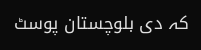کہ دی بلوچستان پوسٹ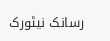رسانک نیٹورک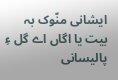ایشانی منّوک بہ بیت یا اگاں اے گل ءِ پالیسانی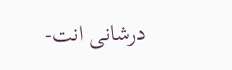درشانی انت-